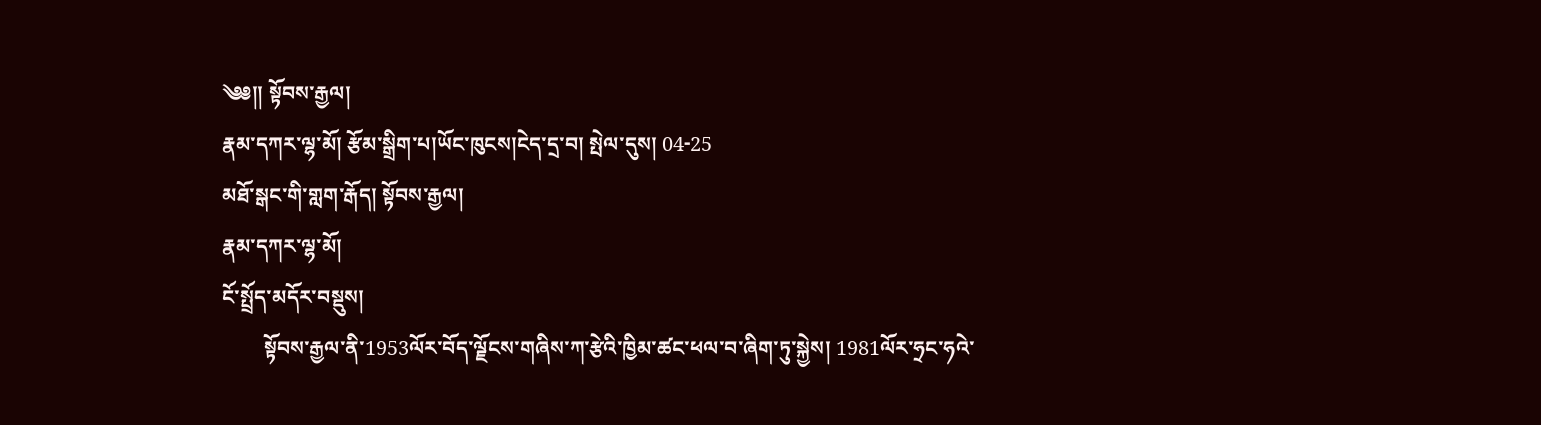༄༅།། སྟོབས་རྒྱལ།
རྣམ་དཀར་ལྷ་མོ། རྩོམ་སྒྲིག་པ།ཡོང་ཁུངས།ངེད་དྲ་བ། སྤེལ་དུས། 04-25
མཐོ་སྒང་གི་གླག་རྒོད། སྟོབས་རྒྱལ།
རྣམ་དཀར་ལྷ་མོ།
ངོ་སྤྲོད་མདོར་བསྡུས།
        སྟོབས་རྒྱལ་ནི་1953ལོར་བོད་ལྗོངས་གཞིས་ཀ་རྩེའི་ཁྱིམ་ཚང་ཕལ་བ་ཞིག་ཏུ་སྐྱེས། 1981ལོར་ཧྲང་ཧའེ་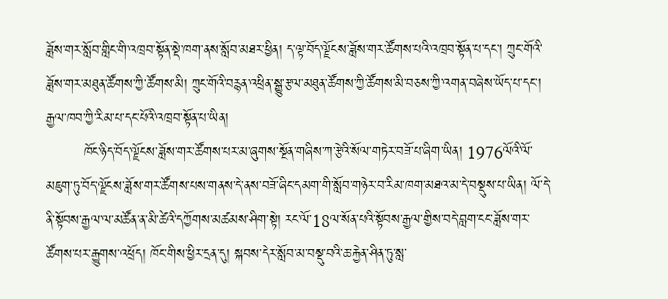ཟློས་གར་སློབ་གླིང་གི་འཁྲབ་སྟོན་སྡེ་ཁག་ནས་སློབ་མཐར་ཕྱིན། ད་ལྟ་བོད་ལྗོངས་ཟློས་གར་ཚོགས་པའི་འཁྲབ་སྟོན་པ་དང་། ཀྲུང་གོའི་ཟློས་གར་མཐུན་ཚོགས་ཀྱི་ཚོགས་མི། ཀྲུང་གོའི་བརྙན་འཕྲིན་སྒྱུ་རྩལ་མཐུན་ཚོགས་ཀྱི་ཚོགས་མི་བཅས་ཀྱི་འགན་བཞེས་ཡོད་པ་དང་། རྒྱལ་ཁབ་ཀྱི་རིམ་པ་དང་པོའི་འཁྲབ་སྟོན་པ་ཡིན།
        ཁོང་ཉིད་བོད་ལྗོངས་ཟློས་གར་ཚོགས་པར་མ་ཞུགས་སྔོན་གཞིས་ཀ་རྩེའི་སོལ་གཏེར་བཟོ་པ་ཞིག་ཡིན། 1976ལོའི་ལོ་མཇུག་ཏུ་བོད་ལྗོངས་ཟློས་གར་ཚོགས་པས་གནས་དེ་ནས་བཟོ་ཞིང་དམག་གི་སློབ་གཉེར་བ་རིམ་ཁག་མཐའ་མ་དེ་བསྡུས་པ་ཡིན། ལོ་དེ་ནི་སྟོབས་རྒྱལ་ལ་མཚོན་ན་མི་ཚེའི་དཀྱོགས་མཚམས་ཤིག་སྟེ། རང་ལོ་18ལ་སོན་པའི་སྟོབས་རྒྱལ་གྱིས་བདེ་བླག་ངང་ཟློས་གར་ཚོགས་པར་རྒྱུགས་འཕྲོད། ཁོང་གིས་ཕྱིར་དྲན་དུ། སྐབས་དེར་སློབ་མ་བསྡུ་བའི་ཆ་རྐྱེན་ཤིན་ཏུ་སླ་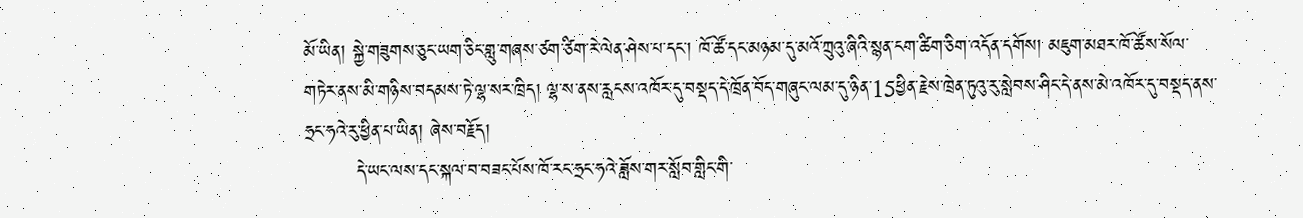མོ་ཡིན། སྐྱེ་གཟུགས་ཅུང་ཡག་ཅིང་གླུ་གཞས་ཙག་ཙིག་རེ་ལེན་ཤེས་པ་དང་། ཁོ་ཚོ་དང་མཉམ་དུ་མའོ་ཀྲུའུ་ཞིའི་སྙན་ངག་ཚིག་ཅིག་འདོན་དགོས། མཇུག་མཐར་ཁོ་ཚོས་སོལ་གཏེར་ནས་མི་གཉིས་བདམས་ཏེ་ལྷ་སར་ཁྲིད། ལྷ་ས་ནས་རླངས་འཁོར་དུ་བསྡད་དེ་ཁྲོན་བོད་གཞུང་ལམ་དུ་ཉིན་15ཕྱིན་རྗེས་ཁྲེན་ཏུའུ་རུ་སླེབས་ཤིང་དེ་ནས་མེ་འཁོར་དུ་བསྡད་ནས་ཧྲང་ཧའེ་རུ་ཕྱིན་པ་ཡིན། ཞེས་བརྗོད།
        དེ་ཡང་ལས་དང་སྐལ་བ་བཟང་པོས་ཁོ་རང་ཧྲང་ཧའེ་ཟློས་གར་སློབ་གླིང་གི་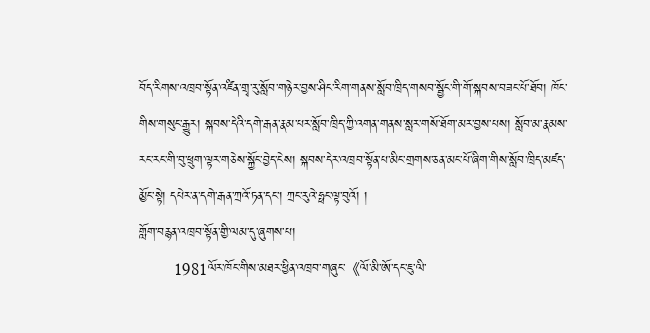བོད་རིགས་འཁྲབ་སྟོན་འཛིན་གྲྭ་རུ་སློབ་གཉེར་བྱས་ཤིང་རིག་གནས་སློབ་ཁྲིད་གསབ་སྦྱོང་གི་གོ་སྐབས་བཟང་པོ་ཐོབ། ཁོང་གིས་གསུང་རྒྱུར། སྐབས་དེའི་དགེ་རྒན་རྣམ་པར་སློབ་ཁྲིད་ཀྱི་འགན་གནས་སླར་གསོ་ཐོག་མར་བྱས་པས། སློབ་མ་རྣམས་རང་རང་གི་བུ་ཕྲུག་ལྟར་གཅེས་སྐྱོང་བྱེད་ངེས། སྐབས་དེར་འཁྲབ་སྟོན་པ་མིང་གྲགས་ཅན་མང་པོ་ཞིག་གིས་སློབ་ཁྲིད་མཛད་མྱོང་སྟེ། དཔེར་ན་དགེ་རྒན་ཀྲའོ་ཏན་དང་། ཀྲང་རུའེ་ཧྥང་ལྟ་བུའོ། །
གློག་བརྙན་འཁྲབ་སྟོན་གྱི་ལམ་དུ་ཞུགས་པ།
        1981ལོར་ཁོང་གིས་མཐར་ཕྱིན་འཁྲབ་གཞུང་《ལོ་མི་ཨོ་དང་ཇུ་ལི་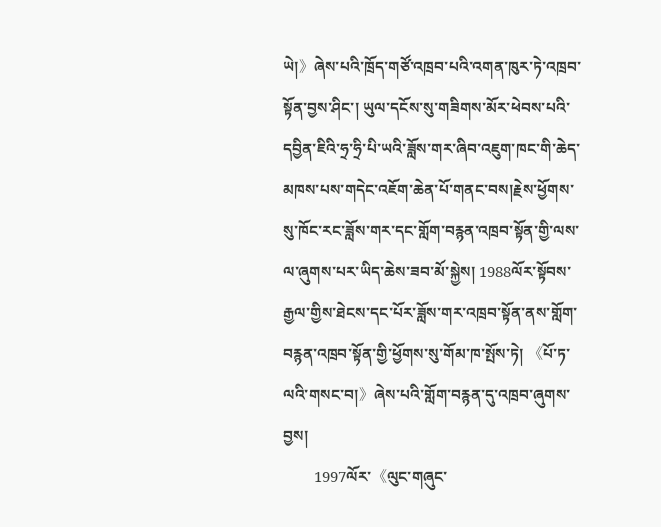ཡེ།》ཞེས་པའི་ཁྲོད་གཙོ་འཁྲབ་པའི་འགན་ཁུར་ཏེ་འཁྲབ་སྟོན་བྱས་ཤིང་། ཡུལ་དངོས་སུ་གཟིགས་མོར་ཕེབས་པའི་དབྱིན་ཇིའི་ཧྲ་ཧྲི་པི་ཡའི་ཟློས་གར་ཞིབ་འཇུག་ཁང་གི་ཆེད་མཁས་པས་གདེང་འཇོག་ཆེན་པོ་གནང་བས།རྗེས་ཕྱོགས་སུ་ཁོང་རང་ཟློས་གར་དང་གློག་བརྙན་འཁྲབ་སྟོན་གྱི་ལས་ལ་ཞུགས་པར་ཡིད་ཆེས་ཟབ་མོ་སྐྱེས། 1988ལོར་སྟོབས་རྒྱལ་གྱིས་ཐེངས་དང་པོར་ཟློས་གར་འཁྲབ་སྟོན་ནས་གློག་བརྙན་འཁྲབ་སྟོན་གྱི་ཕྱོགས་སུ་གོམ་ཁ་སྤོས་ཏེ། 《པོ་ཏ་ལའི་གསང་བ།》ཞེས་པའི་གློག་བརྙན་དུ་འཁྲབ་ཞུགས་བྱས།
        1997ལོར་《ལུང་གཞུང་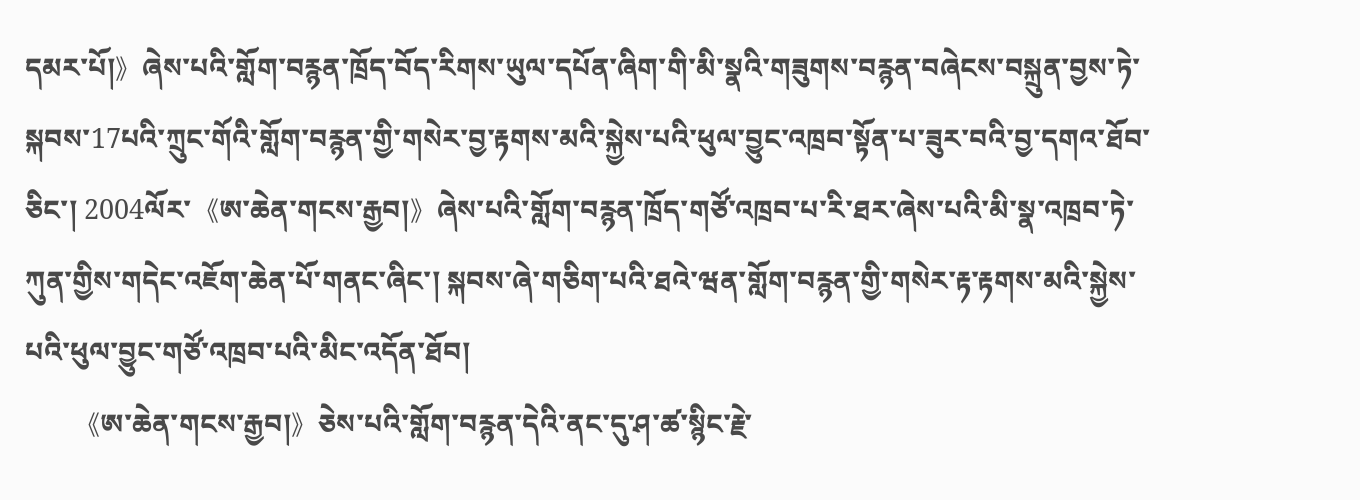དམར་པོ།》ཞེས་པའི་གློག་བརྙན་ཁྲོད་བོད་རིགས་ཡུལ་དཔོན་ཞིག་གི་མི་སྣའི་གཟུགས་བརྙན་བཞེངས་བསྐྲུན་བྱས་ཏེ་སྐབས་17པའི་ཀྲུང་གོའི་གློག་བརྙན་གྱི་གསེར་བྱ་རྟགས་མའི་སྐྱེས་པའི་ཕུལ་བྱུང་འཁྲབ་སྟོན་པ་ཟུར་བའི་བྱ་དགའ་ཐོབ་ཅིང་། 2004ལོར་《ཨ་ཆེན་གངས་རྒྱབ།》ཞེས་པའི་གློག་བརྙན་ཁྲོད་གཙོ་འཁྲབ་པ་རི་ཐར་ཞེས་པའི་མི་སྣ་འཁྲབ་ཏེ་ཀུན་གྱིས་གདེང་འཇོག་ཆེན་པོ་གནང་ཞིང་། སྐབས་ཞེ་གཅིག་པའི་ཐའེ་ཝན་གློག་བརྙན་གྱི་གསེར་རྟ་རྟགས་མའི་སྐྱེས་པའི་ཕུལ་བྱུང་གཙོ་འཁྲབ་པའི་མིང་འདོན་ཐོབ།
        《ཨ་ཆེན་གངས་རྒྱབ།》ཅེས་པའི་གློག་བརྙན་དེའི་ནང་དུ་ཤ་ཚ་སྙིང་རྗེ་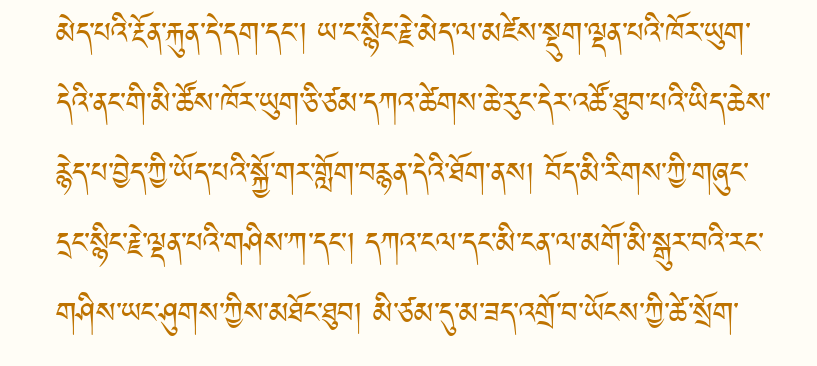མེད་པའི་རྔོན་རྐུན་དེ་དག་དང་། ཡ་ང་སྙིང་རྗེ་མེད་ལ་མཛེས་སྡུག་ལྡན་པའི་ཁོར་ཡུག་དེའི་ནང་གི་མི་ཚོས་ཁོར་ཡུག་ཅི་ཙམ་དཀའ་ཚེགས་ཆེ་རུང་དེར་འཚོ་ཐུབ་པའི་ཡིད་ཆེས་རྙེད་པ་བྱེད་ཀྱི་ཡོད་པའི་སྐྱོ་གར་གློག་བརྙན་དེའི་ཐོག་ནས། བོད་མི་རིགས་ཀྱི་གཞུང་དྲང་སྙིང་རྗེ་ལྡན་པའི་གཤིས་ཀ་དང་། དཀའ་ངལ་དང་མི་ངན་ལ་མགོ་མི་སྒུར་བའི་རང་གཤིས་ཡང་ཤུགས་ཀྱིས་མཐོང་ཐུབ། མི་ཙམ་དུ་མ་ཟད་འགྲོ་བ་ཡོངས་ཀྱི་ཚེ་སྲོག་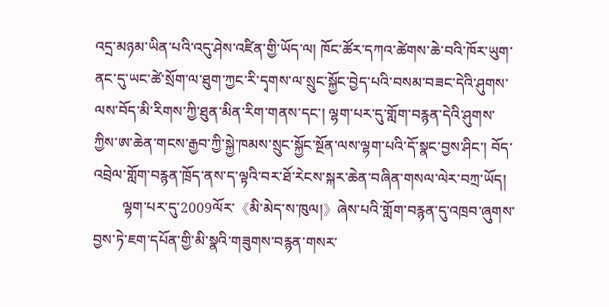འདྲ་མཉམ་ཡིན་པའི་འདུ་ཤེས་འཛིན་གྱི་ཡོད་ལ། ཁོང་ཚོར་དཀའ་ཚེགས་ཆེ་བའི་ཁོར་ཡུག་ནང་དུ་ཡང་ཚེ་སྲོག་ལ་ཐུག་ཀྱང་རི་དྭགས་ལ་སྲུང་སྐྱོང་བྱེད་པའི་བསམ་བཟང་དེའི་ཤུགས་ལས་བོད་མི་རིགས་ཀྱི་ཐུན་མིན་རིག་གནས་དང་། ལྷག་པར་དུ་གློག་བརྙན་དེའི་ཤུགས་ཀྱིས་ཨ་ཆེན་གངས་རྒྱབ་ཀྱི་སྐྱེ་ཁམས་སྲུང་སྐྱོང་སྔོན་ལས་ལྷག་པའི་དོ་སྣང་བྱས་ཤིང་། བོད་འབྲེལ་གློག་བརྙན་ཁྲོད་ནས་ད་ལྟའི་བར་ཐོ་རེངས་སྐར་ཆེན་བཞིན་གསལ་ལེར་བཀྲ་ཡོད།
        ལྷག་པར་དུ་2009ལོར་《མི་མེད་ས་ཁུལ།》ཞེས་པའི་གློག་བརྙན་དུ་འཁྲབ་ཞུགས་བྱས་ཏེ་ཇག་དཔོན་གྱི་མི་སྣའི་གཟུགས་བརྙན་གསར་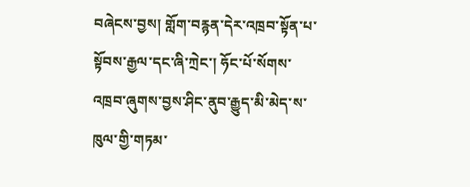བཞེངས་བྱས། གློག་བརྙན་དེར་འཁྲབ་སྟོན་པ་སྟོབས་རྒྱལ་དང་ཞི་ཀྲེང་། ཧོང་པོ་སོགས་འཁྲབ་ཞུགས་བྱས་ཤིང་ནུབ་རྒྱུད་མི་མེད་ས་ཁུལ་གྱི་གཏམ་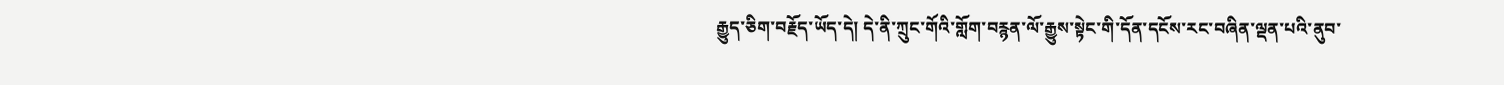རྒྱུད་ཅིག་བརྗོད་ཡོད་དེ། དེ་ནི་ཀྲུང་གོའི་གློག་བརྙན་ལོ་རྒྱུས་སྟེང་གི་དོན་དངོས་རང་བཞིན་ལྡན་པའི་ནུབ་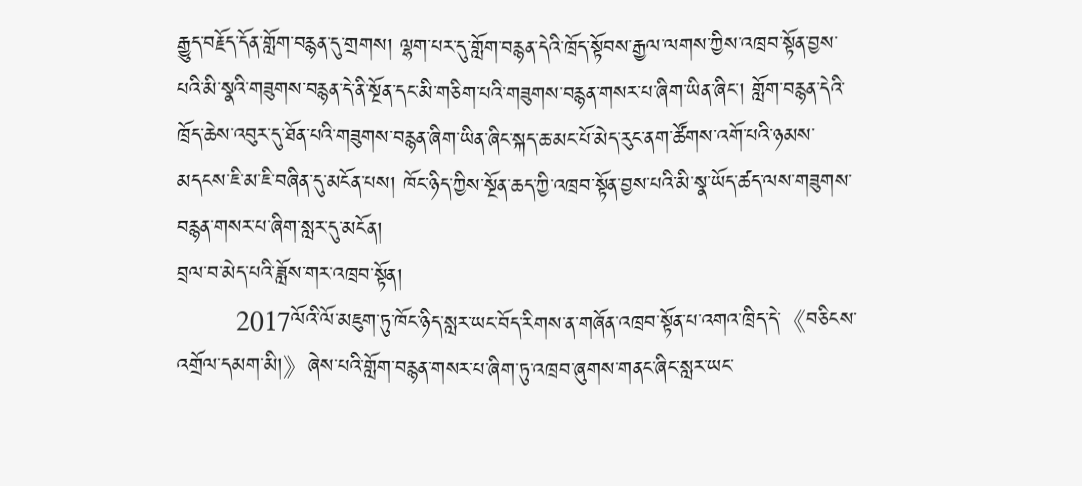རྒྱུད་བརྗོད་དོན་གློག་བརྙན་དུ་གྲགས། ལྷག་པར་དུ་གློག་བརྙན་དེའི་ཁྲོད་སྟོབས་རྒྱལ་ལགས་ཀྱིས་འཁྲབ་སྟོན་བྱས་པའི་མི་སྣའི་གཟུགས་བརྙན་དེ་ནི་སྔོན་དང་མི་གཅིག་པའི་གཟུགས་བརྙན་གསར་པ་ཞིག་ཡིན་ཞིང་། གློག་བརྙན་དེའི་ཁྲོད་ཆེས་འབུར་དུ་ཐོན་པའི་གཟུགས་བརྙན་ཞིག་ཡིན་ཞིང་སྐད་ཆ་མང་པོ་མེད་རུང་ནག་ཚོགས་འགོ་པའི་ཉམས་མདངས་ཇི་མ་ཇི་བཞིན་དུ་མངོན་པས། ཁོང་ཉིད་ཀྱིས་སྔོན་ཆད་ཀྱི་འཁྲབ་སྟོན་བྱས་པའི་མི་སྣ་ཡོད་ཚད་ལས་གཟུགས་བརྙན་གསར་པ་ཞིག་སླར་དུ་མངོན།
བྲལ་བ་མེད་པའི་ཟློས་གར་འཁྲབ་སྟོན།
        2017ལོའི་ལོ་མཇུག་ཏུ་ཁོང་ཉིད་སླར་ཡང་བོད་རིགས་ན་གཞོན་འཁྲབ་སྟོན་པ་འགའ་ཁྲིད་དེ་《བཅིངས་འགྲོལ་དམག་མི།》ཞེས་པའི་གློག་བརྙན་གསར་པ་ཞིག་ཏུ་འཁྲབ་ཞུགས་གནང་ཞིང་སླར་ཡང་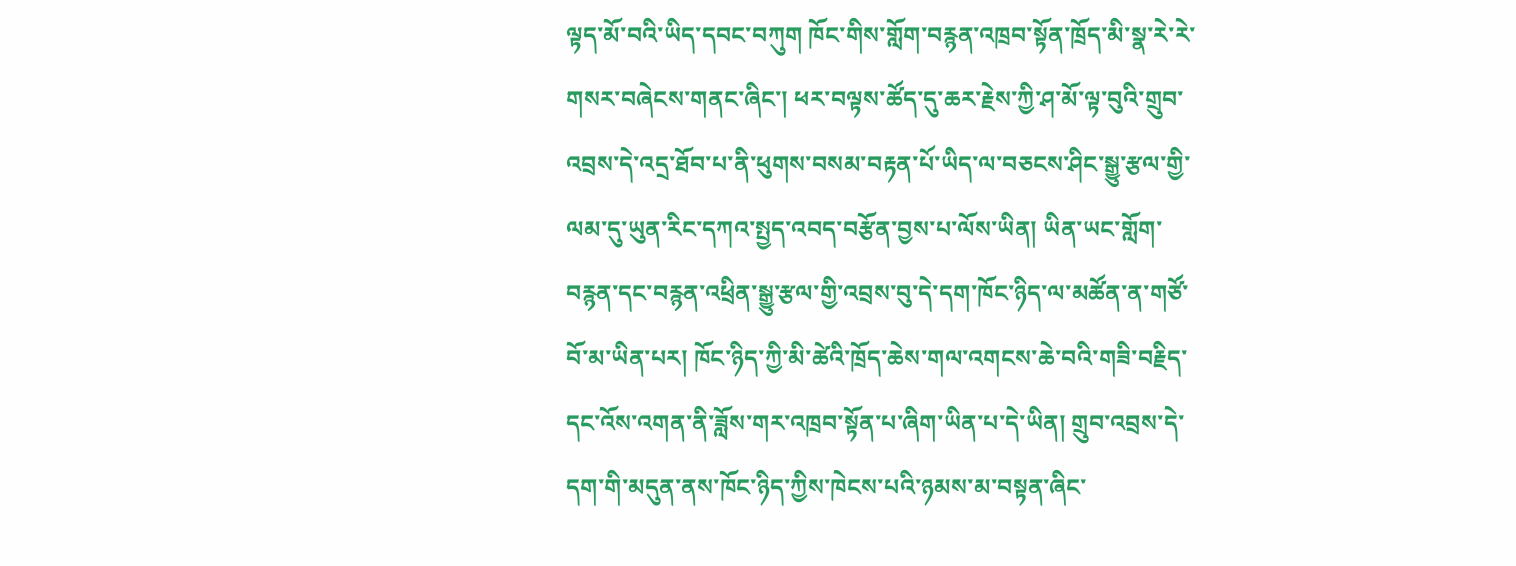ལྟད་མོ་བའི་ཡིད་དབང་བཀུག ཁོང་གིས་གློག་བརྙན་འཁྲབ་སྟོན་ཁྲོད་མི་སྣ་རེ་རེ་གསར་བཞེངས་གནང་ཞིང་། ཕར་བལྟས་ཚོད་དུ་ཆར་རྗེས་ཀྱི་ཤ་མོ་ལྟ་བུའི་གྲུབ་འབྲས་དེ་འདྲ་ཐོབ་པ་ནི་ཕུགས་བསམ་བརྟན་པོ་ཡིད་ལ་བཅངས་ཤིང་སྒྱུ་རྩལ་གྱི་ལམ་དུ་ཡུན་རིང་དཀའ་སྤྱད་འབད་བརྩོན་བྱས་པ་ལོས་ཡིན། ཡིན་ཡང་གློག་བརྙན་དང་བརྙན་འཕྲིན་སྒྱུ་རྩལ་གྱི་འབྲས་བུ་དེ་དག་ཁོང་ཉིད་ལ་མཚོན་ན་གཙོ་བོ་མ་ཡིན་པར། ཁོང་ཉིད་ཀྱི་མི་ཚེའི་ཁྲོད་ཆེས་གལ་འགངས་ཆེ་བའི་གཟི་བརྗིད་དང་འོས་འགན་ནི་ཟློས་གར་འཁྲབ་སྟོན་པ་ཞིག་ཡིན་པ་དེ་ཡིན། གྲུབ་འབྲས་དེ་དག་གི་མདུན་ནས་ཁོང་ཉིད་ཀྱིས་ཁེངས་པའི་ཉམས་མ་བསྟན་ཞིང་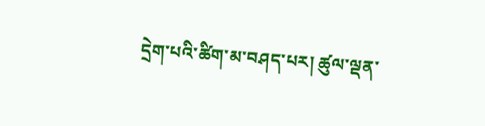དྲེག་པའི་ཚིག་མ་བཤད་པར། ཚུལ་ལྡན་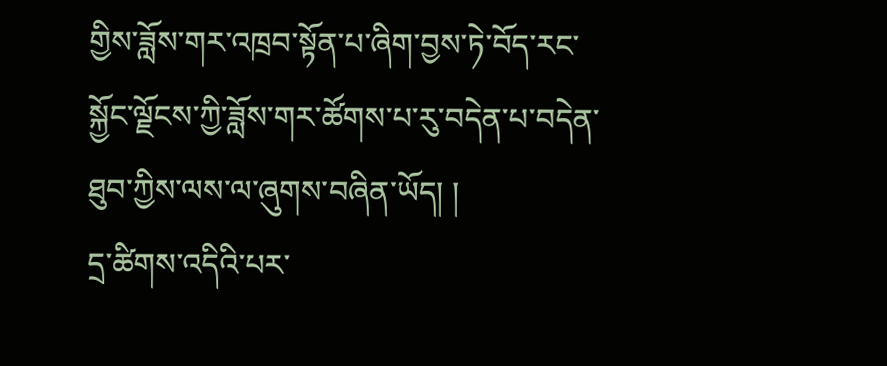གྱིས་ཟློས་གར་འཁྲབ་སྟོན་པ་ཞིག་བྱས་ཏེ་བོད་རང་སྐྱོང་ལྗོངས་ཀྱི་ཟློས་གར་ཚོགས་པ་རུ་བདེན་པ་བདེན་ཐུབ་ཀྱིས་ལས་ལ་ཞུགས་བཞིན་ཡོད། །
དྲ་ཚིགས་འདིའི་པར་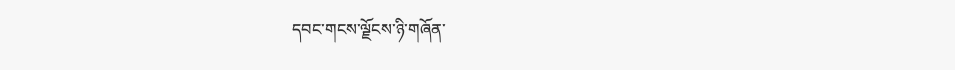དབང་གངས་ལྗོངས་ཉི་གཞོན་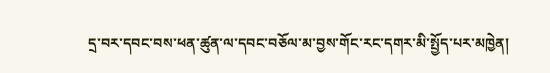དྲ་བར་དབང་བས་ཕན་ཚུན་ལ་དབང་བཅོལ་མ་བྱས་གོང་རང་དགར་མི་སྤྱོད་པར་མཁྱེན།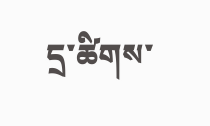དྲ་ཚིགས་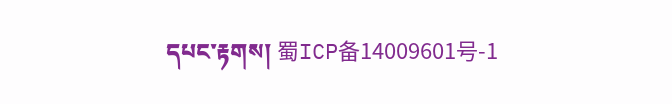དཔང་རྟགས། 蜀ICP备14009601号-1